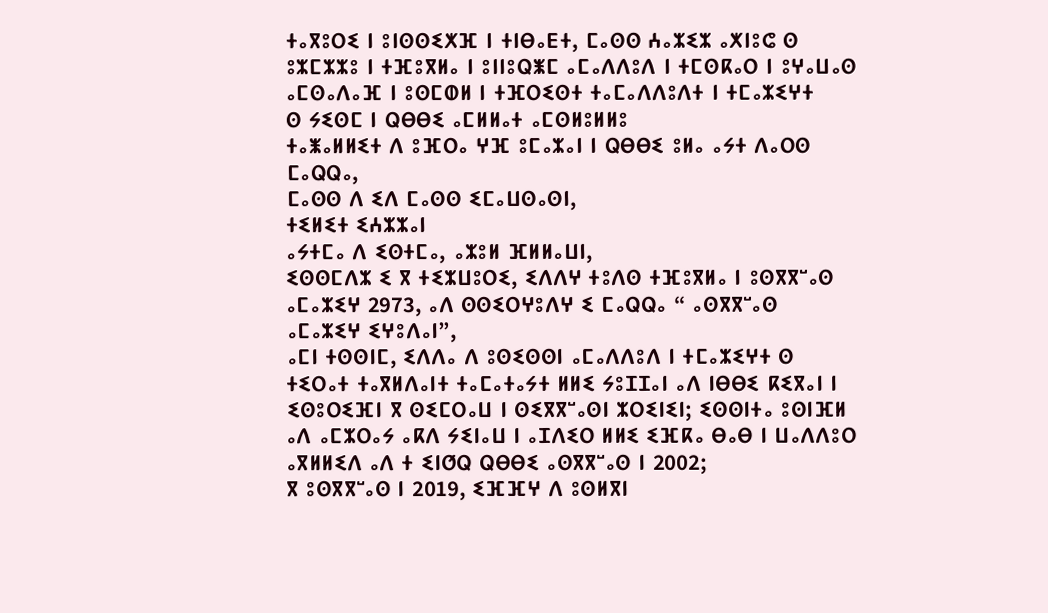ⵜⴰⴳⵓⵔⵉ ⵏ ⵓⵏⵙⵙⵉⵅⴼ ⵏ ⵜⵏⴱⴰⴹⵜ, ⵎⴰⵙⵙ ⵄⴰⵣⵉⵣ ⴰⵅⵏⵓⵛ ⵙ ⵓⵣⵎⵣⵣⵓ ⵏ ⵜⴼⵓⴳⵍⴰ ⵏ ⵓⵏⵏⵓⵕⵥⵎ ⴰⵎⴰⴷⴷⵓⴷ ⵏ ⵜⵎⵙⴽⴰⵔ ⵏ ⵓⵖⴰⵡⴰⵙ ⴰⵎⵙⴰⴷⴰⴼ ⵏ ⵓⵙⵎⵀⵍ ⵏ ⵜⴼⵔⵉⵙⵜ ⵜⴰⵎⴰⴷⴷⵓⴷⵜ ⵏ ⵜⵎⴰⵣⵉⵖⵜ
ⵙ ⵢⵉⵙⵎ ⵏ ⵕⴱⴱⵉ ⴰⵎⵍⵍⴰⵜ ⴰⵎⵙⵍⵓⵍⵍⵓ
ⵜⴰⵥⴰⵍⵍⵉⵜ ⴷ ⵓⴼⵔⴰ ⵖⴼ ⵓⵎⴰⵣⴰⵏ ⵏ ⵕⴱⴱⵉ ⵓⵍⴰ ⴰⵢⵜ ⴷⴰⵔⵙ ⵎⴰⵕⵕⴰ,
ⵎⴰⵙⵙ ⴷ ⵉⴷ ⵎⴰⵙⵙ ⵉⵎⴰⵡⵙⴰⵙⵏ,
ⵜⵉⵍⵉⵜ ⵉⵄⵣⵣⴰⵏ
ⴰⵢⵜⵎⴰ ⴷ ⵉⵙⵜⵎⴰ, ⴰⵣⵓⵍ ⴼⵍⵍⴰⵡⵏ,
ⵉⵙⵙⵎⴷⵣ ⵉ ⴳ ⵜⵉⵣⵡⵓⵔⵉ, ⵉⴷⴷⵖ ⵜⵓⴷⵙ ⵜⴼⵓⴳⵍⴰ ⵏ ⵓⵙⴳⴳⵯⴰⵙ ⴰⵎⴰⵣⵉⵖ 2973, ⴰⴷ ⵙⵙⵉⵔⵖⵓⴷⵖ ⵉ ⵎⴰⵕⵕⴰ “ ⴰⵙⴳⴳⵯⴰⵙ ⴰⵎⴰⵣⵉⵖ ⵉⵖⵓⴷⴰⵏ”,
ⴰⵎⵏ ⵜⵙⵙⵏⵎ, ⵉⴷⴷⴰ ⴷ ⵓⵙⵉⵙⵙⵏ ⴰⵎⴰⴷⴷⵓⴷ ⵏ ⵜⵎⴰⵣⵉⵖⵜ ⵙ ⵜⵉⵔⴰⵜ ⵜⴰⴳⵍⴷⴰⵏⵜ ⵜⴰⵎⴰⵜⴰⵢⵜ ⵍⵍⵉ ⵢⵓⵊⵊⴰⵏ ⴰⴷ ⵏⴱⴱⵉ ⴽⵉⴳⴰⵏ ⵏ ⵉⵙⵓⵔⵉⴼⵏ ⴳ ⵙⵉⵎⵔⴰⵡ ⵏ ⵙⵉⴳⴳⵯⴰⵙⵏ ⵣⵔⵉⵏⵉⵏ; ⵉⵙⵙⵏⵜⴰ ⵓⵙⵏⴼⵍ ⴰⴷ ⴰⵎⵣⵔⴰⵢ ⴰⴽⴷ ⵢⵉⵏⴰⵡ ⵏ ⴰⵊⴷⵉⵔ ⵍⵍⵉ ⵉⴼⴽⴰ ⴱⴰⴱ ⵏ ⵡⴰⴷⴷⵓⵔ ⴰⴳⵍⵍⵉⴷ ⴰⴷ ⵜ ⵉⵏⵚⵕ ⵕⴱⴱⵉ ⴰⵙⴳⴳⵯⴰⵙ ⵏ 2002;
ⴳ ⵓⵙⴳⴳⵯⴰⵙ ⵏ 2019, ⵉⴼⴼⵖ ⴷ ⵓⵙⵍⴳⵏ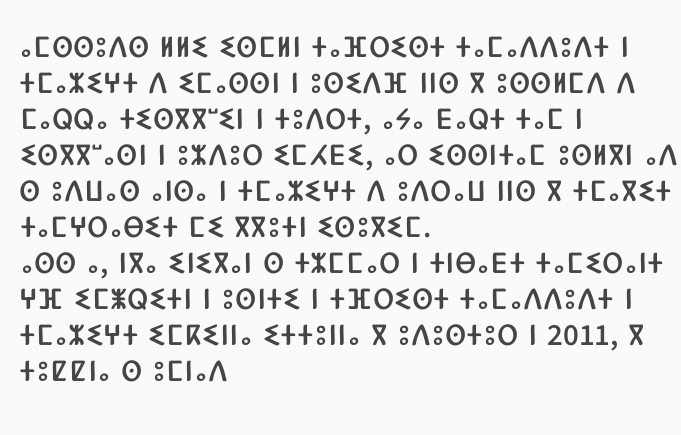ⴰⵎⵙⵙⵓⴷⵙ ⵍⵍⵉ ⵉⵙⵎⵍⵏ ⵜⴰⴼⵔⵉⵙⵜ ⵜⴰⵎⴰⴷⴷⵓⴷⵜ ⵏ ⵜⵎⴰⵣⵉⵖⵜ ⴷ ⵉⵎⴰⵙⵙⵏ ⵏ ⵓⵙⵉⴷⴼ ⵏⵏⵙ ⴳ ⵓⵙⵙⵍⵎⴷ ⴷ ⵎⴰⵕⵕⴰ ⵜⵉⵙⴳⴳⵯⵉⵏ ⵏ ⵜⵓⴷⵔⵜ, ⴰⵢⴰ ⴹⴰⵕⵜ ⵜⴰⵎ ⵏ ⵉⵙⴳⴳⵯⴰⵙⵏ ⵏ ⵓⵣⴷⵓⵔ ⵉⵎⵃⴹⵉ, ⴰⵔ ⵉⵙⵙⵏⵜⴰⵎ ⵓⵙⵍⴳⵏ ⴰⴷ ⵙ ⵓⴷⵡⴰⵙ ⴰⵏⵙⴰ ⵏ ⵜⵎⴰⵣⵉⵖⵜ ⴷ ⵓⴷⵔⴰⵡ ⵏⵏⵙ ⴳ ⵜⵎⴰⴳⵉⵜ ⵜⴰⵎⵖⵔⴰⴱⵉⵜ ⵎⵉ ⴳⴳⵓⵜⵏ ⵉⵙⵓⴳⵉⵎ.
ⴰⵙⵙ ⴰ, ⵏⴳⴰ ⵉⵏⵉⴳⴰⵏ ⵙ ⵜⵣⵎⵎⴰⵔ ⵏ ⵜⵏⴱⴰⴹⵜ ⵜⴰⵎⵉⵔⴰⵏⵜ ⵖⴼ ⵉⵎⵥⵕⵉⵜⵏ ⵏ ⵓⵙⵏⵜⵉ ⵏ ⵜⴼⵔⵉⵙⵜ ⵜⴰⵎⴰⴷⴷⵓⴷⵜ ⵏ ⵜⵎⴰⵣⵉⵖⵜ ⵉⵎⴽⵉⵏⵏⴰ ⵉⵜⵜⵓⵏⵏⴰ ⴳ ⵓⴷⵓⵙⵜⵓⵔ ⵏ 2011, ⴳ ⵜⵓⵇⵇⵏⴰ ⵙ ⵓⵎⵏⴰⴷ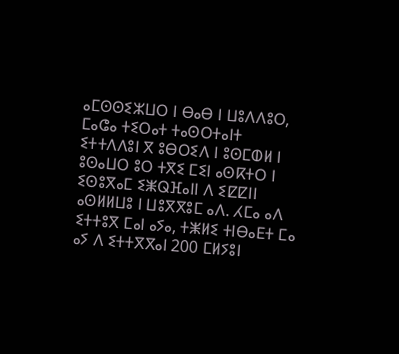ⴰⵎⵙⵙⵉⵣⵡⵔ ⵏ ⴱⴰⴱ ⵏ ⵡⵓⴷⴷⵓⵔ, ⵎⴰⵛⴰ ⵜⵉⵔⴰⵜ ⵜⴰⵙⵔⵜⴰⵏⵜ ⵉⵜⵜⴷⴷⵓⵏ ⴳ ⵓⴱⵔⵉⴷ ⵏ ⵓⵙⵎⵀⵍ ⵏ ⵓⵙⴰⵡⵔ ⵓⵔ ⵜⴳⵉ ⵎⵉⵏ ⴰⵙⴽⵜⵔ ⵏ ⵉⵙⵓⴳⴰⵎ ⵉⵥⵕⴼⴰⵏⵏ ⴷ ⵉⵇⵇⵏⵏ ⴰⵙⵍⵍⵡⵓ ⵏ ⵡⵓⴳⴳⵓⵎ ⴰⴷ. ⵃⵎⴰ ⴰⴷ ⵉⵜⵜⵓⴳ ⵎⴰⵏ ⴰⵢⴰ, ⵜⵥⵍⵉ ⵜⵏⴱⴰⴹⵜ ⵎⴰ ⴰⵢ ⴷ ⵉⵜⵜⴳⴳⴰⵏ 200 ⵎⵍⵢⵓⵏ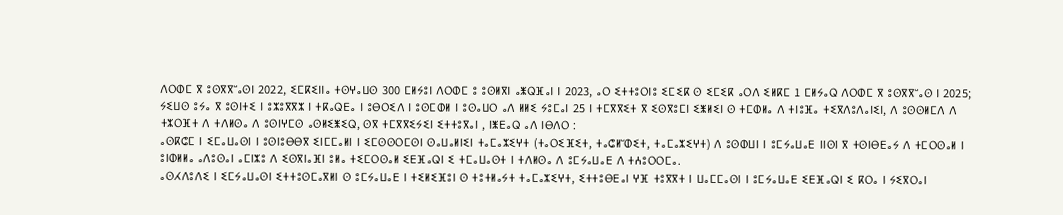ⴷⵔⵀⵎ ⴳ ⵓⵙⴳⴳⵯⴰⵙⵏ 2022, ⵉⵎⴽⵉⵏⵏⴰ ⵜⵙⵖⴰⵡⵙ 300 ⵎⵍⵢⵓⵏ ⴷⵔⵀⵎ ⵓ ⵓⵙⵍⴳⵏ ⴰⵥⵕⴼⴰⵏ ⵏ 2023, ⴰⵔ ⵉⵜⵜⵓⵔⵏⵓ ⵉⵎⵉⴽ ⵙ ⵉⵎⵉⴽ ⴰⵔⴷ ⵉⵍⴽⵎ 1 ⵎⵍⵢⴰⵕ ⴷⵔⵀⵎ ⴳ ⵓⵙⴳⴳⵯⴰⵙ ⵏ 2025;
ⵢⵉⵡⵙ ⵓⵢⴰ ⴳ ⵓⵙⵏⵜⵉ ⵏ ⵓⵣⵓⴳⴳⵣ ⵏ ⵜⴽⴰⵕⴹⴰ ⵏ ⵓⴱⵔⵉⴷ ⵏ ⵓⵙⵎⵀⵍ ⵏ ⵓⵙⴰⵡⵔ ⴰⴷ ⵍⵍⵉ ⵢⵓⵎⴰⵏ 25 ⵏ ⵜⵎⴳⴳⵉⵜ ⴳ ⵉⵙⴳⵓⵎⵏ ⵉⵥⵍⵉⵏ ⵙ ⵜⵎⵀⵍⴰ ⴷ ⵜⵏⵓⴼⴰ ⵜⵉⴳⴷⵓⴷⴰⵏⵉⵏ, ⴷ ⵓⵙⵙⵍⵎⴷ ⴷ ⵜⵣⵔⴼⵜ ⴷ ⵜⴷⵍⵙⴰ ⴷ ⵓⵙⵏⵖⵎⵙ ⴰⵙⵍⵉⵥⵉⵕ, ⵙⴳ ⵜⵎⴳⴳⵉⵢⵉⵏ ⵉⵜⵜⵓⴳⴰⵏ , ⵏⵥⴹⴰⵕ ⴰⴷ ⵏⴱⴷⵔ :
ⴰⵙⴽⵛⵎ ⵏ ⵉⵎⴰⵡⴰⵙⵏ ⵏ ⵓⵙⵏⵓⴱⴱⴳ ⵉⵏⵎⵎⴰⵍⵏ ⵏ ⵉⵎⵙⵙⵔⵎⵙⵏ ⵙⴰⵡⴰⵍⵏⵉⵏ ⵜⴰⵎⴰⵣⵉⵖⵜ (ⵜⴰⵔⵉⴼⵉⵜ, ⵜⴰⵛⵍⵯⵀⵉⵜ, ⵜⴰⵎⴰⵣⵉⵖⵜ) ⴷ ⵓⵙⵀⵡⵏ ⵏ ⵓⵎⵢⴰⵡⴰⴹ ⵏⵏⵙⵏ ⴳ ⵜⵙⵏⴱⴹⴰⵢ ⴷ ⵜⵎⵔⵙⴰⵍ ⵏ ⵓⵏⵀⵍⵍⴰ ⴰⴷⵓⵙⴰⵏ ⴰⵎⵏⵣⵓ ⴷ ⵉⵙⴳⵏⴰⴼⵏ ⵓⵍⴰ ⵜⵉⵎⵔⵙⴰⵍ ⵉⴹⴼⴰⵕⵏ ⵉ ⵜⵎⴰⵡⴰⵙⵜ ⵏ ⵜⴷⵍⵙⴰ ⴷ ⵓⵎⵢⴰⵡⴰⴹ ⴷ ⵜⵄⵓⵔⵔⵎⴰ.
ⴰⵙⵃⴷⵓⴷⵉ ⵏ ⵉⵎⵢⴰⵡⴰⵙⵏ ⵉⵜⵜⵓⵙⵎⴰⴳⵍⵏ ⵙ ⵓⵎⵢⴰⵡⴰⴹ ⵏ ⵜⵉⵍⵉⴼⵓⵏ ⵙ ⵜⵓⵜⵍⴰⵢⵜ ⵜⴰⵎⴰⵣⵉⵖⵜ, ⵉⵜⵜⵓⴱⴹⴰⵏ ⵖⴼ ⵜⵓⴳⴳⵜ ⵏ ⵡⴰⵎⵎⴰⵙⵏ ⵏ ⵓⵎⵢⴰⵡⴰⴹ ⵉⴹⴼⴰⵕⵏ ⵉ ⴽⵔⴰ ⵏ ⵢⵉⴳⵔⴰⵏ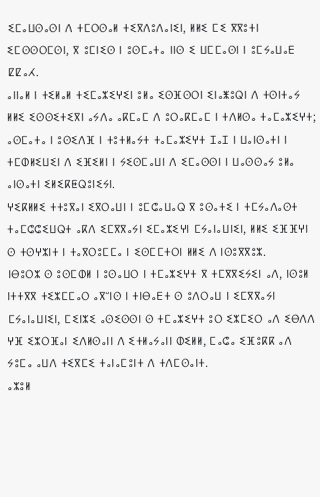ⵉⵎⴰⵡⵙⴰⵙⵏ ⴷ ⵜⵎⵔⵙⴰⵍ ⵜⵉⴳⴷⵓⴷⴰⵏⵉⵏ, ⵍⵍⵉ ⵎⵉ ⴳⴳⵓⵜⵏ ⵉⵎⵙⵙⵔⵎⵙⵏ, ⴳ ⵓⵎⵏⵉⵙ ⵏ ⵓⵙⵎⴰⵜⴰ ⵏⵏⵙ ⵉ ⵡⵎⵎⴰⵙⵏ ⵏ ⵓⵎⵢⴰⵡⴰⴹ ⵇⵇⴰⵃ.
ⴰⵏⵏⴰⵍ ⵏ ⵜⵉⵍⴰⵍ ⵜⵉⵎⴰⵣⵉⵖⵉⵏ ⵓⵍⴰ ⵉⵙⴼⵙⵔⵏ ⵉⵏⴰⵥⵓⵕⵏ ⴷ ⵜⵙⵏⵜⴰⵢ ⵍⵍⵉ ⵉⵙⵙⵉⵜⵉⴳⵏ ⴰⵢⴷⴰ ⴰⴽⵎⴰⵎ ⴷ ⵓⵔⴰⴽⵎⴰⵎ ⵏ ⵜⴷⵍⵙⴰ ⵜⴰⵎⴰⵣⵉⵖⵜ;
ⴰⵙⵎⴰⵜⴰ ⵏ ⵓⵙⵉⴷⴼ ⵏ ⵜⵓⵜⵍⴰⵢⵜ ⵜⴰⵎⴰⵣⵉⵖⵜ ⵊⴰⵊ ⵏ ⵡⴰⵏⵙⴰⵜⵏ ⵏ ⵜⵎⵀⵍⵉⵡⵉⵏ ⴷ ⵉⴼⵉⵍⵏ ⵏ ⵢⵉⵙⵎⴰⵡⵏ ⴷ ⵉⵎⴰⵙⵙⵏ ⵏ ⵡⴰⵙⵙⴰⵢ ⵓⵍⴰ ⴰⵏⵙⴰⵜⵏ ⵉⵍⵉⴽⵟⵕⵓⵏⵉⵢⵏ.
ⵖⵉⴽⵍⵍⵉ ⵜⵜⵓⴳⴰⵏ ⵉⴳⵔⴰⵡⵏ ⵏ ⵓⵎⵛⴰⵡⴰⵕ ⴳ ⵓⵙⴰⵜⵉ ⵏ ⵜⵎⵢⴰⴷⴰⵙⵜ ⵜⴰⵎⵛⵛⵉⵡⵕⵜ ⴰⴽⴷ ⵉⵎⴳⴳⴰⵢⵏ ⵉⵎⴰⵣⵉⵖⵏ ⵎⵢⴰⵏⴰⵡⵏⵉⵏ, ⵍⵍⵉ ⵉⴼⴼⵖⵏ ⵙ ⵜⵙⵖⵣⵏⵜ ⵏ ⵜⴰⴳⵔⵓⵎⵎⴰ ⵏ ⵉⵙⵎⵎⵜⵔⵏ ⵍⵍⵉ ⴷ ⵏⵙⵓⴳⴳⵓⵣ.
ⵏⴱⵓⵔⵣ ⵙ ⵓⵙⵎⵀⵍ ⵏ ⵓⵙⴰⵡⵔ ⵏ ⵜⵎⴰⵣⵉⵖⵜ ⴳ ⵜⵎⴳⴳⵉⵢⵉⵏ ⴰⴷ, ⵏⵙⵓⵍ ⵏⵜⵜⴳⴳ ⵜⵉⵣⵎⵎⴰⵔ ⴰⴳⵯⵏⵙ ⵏ ⵜⵏⴱⴰⴹⵜ ⵙ ⵓⴷⵔⴰⵡ ⵏ ⵉⵎⴳⴳⴰⵢⵏ ⵎⵢⴰⵏⴰⵡⵏⵉⵏ, ⵎⵉⵏⵣⵉ ⴰⵙⵉⵙⵙⵏ ⵙ ⵜⵎⴰⵣⵉⵖⵜ ⵓⵔ ⵉⵣⵎⵉⵔ ⴰⴷ ⵉⴱⴷⴷ ⵖⴼ ⵉⵣⵔⴼⴰⵏ ⵉⴷⵍⵙⴰⵏⵏ ⴷ ⵉⵜⵍⴰⵢⴰⵏⵏ ⵀⵉⵍⵍ, ⵎⴰⵛⴰ ⵉⴼⵓⴽⴽ ⴰⴷ ⵢⵓⵎⴰ ⴰⵡⴷ ⵜⵉⴳⵎⵉ ⵜⴰⵏⴰⵎⵓⵏⵜ ⴷ ⵜⴷⵎⵙⴰⵏⵜ.
ⴰⵣⵓⵍ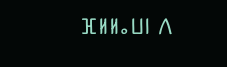ⴼⵍⵍⴰⵡⵏ ⴷ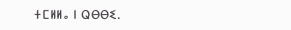ⵜⵎⵍⵍⴰ ⵏ ⵕⴱⴱⵉ.